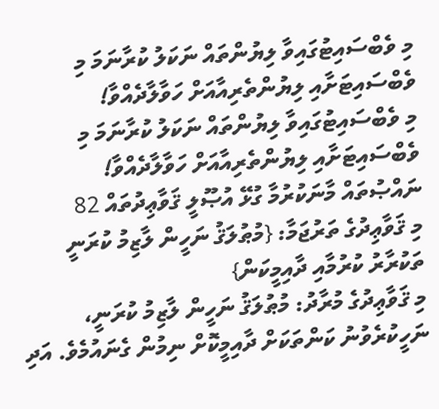މި ވެބްސައިޓުގައިވާ ލިޔުންތައް ނަކަލު ކުރާނަމަ މި ވެބްސައިޓަށާއި ލިޔުންތެރިއާއަށް ހަވާލާދެއްވާ!
މި ވެބްސައިޓުގައިވާ ލިޔުންތައް ނަކަލު ކުރާނަމަ މި ވެބްސައިޓަށާއި ލިޔުންތެރިއާއަށް ހަވާލާދެއްވާ!
ނައްޞުތައް މާނަކުރުމާ ގުޅޭ އުޞޫލީ ޤަވާޢިދުތައް 82
މި ޤަވާޢިދުގެ ތަރުޖަމާ: {މުޠުލަޤު ނަހީން ލާޒިމު ކުރަނީ ތަކުރާރު ކުރުމާއި ދާއިމީކަން}
މި ޤަވާޢިދުގެ މުރާދު: މުޠުލަޤު ނަހީން ލާޒިމު ކުރަނީ، ނަހީކުރެވުނު ކަންތަކަށް ދާއިމީކޮށް ނިމުން ގެނައުމެވެ. އަދި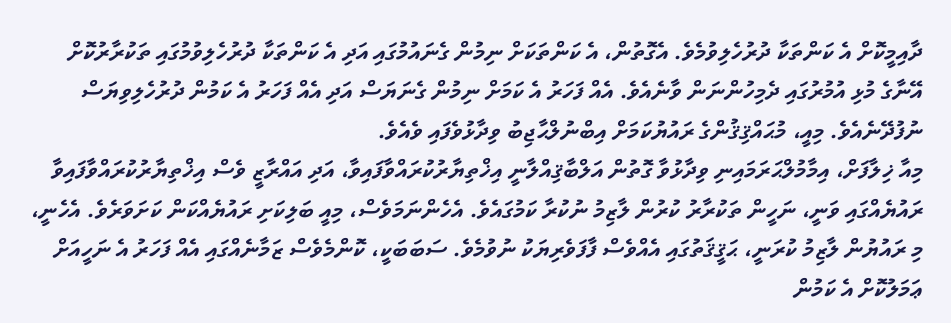ދާއިމީކޮށް އެ ކަންތަކާ ދުރުހެލިވުމެވެ. އެގޮތުން، އެ ކަންތަކަށް ނިމުން ގެނައުމުގައި އަދި އެ ކަންތަކާ ދުރުހެލިވުމުގައި ތަކުރާރުކޮށް އޭނާގެ މުޅި އުމުރުގައި ދެމިހުންނަން ވާނެއެވެ. އެއް ފަހަރު އެ ކަމަށް ނިމުން ގެނަޔަސް އަދި އެއް ފަހަރު އެ ކަމުން ދުރުހެލިވިޔަސް ނުފުދޭނެއެވެ. މިއީ، މުޙައްޤިޤުންގެ ރައުޔުކަމަށް އިބްނުލްޙާޖިބު ވިދާޅުވެފައި ވެއެވެ.
މިއާ ޚިލާފަށް، އިމާމުލްޙަރަމައިނި ވިދާޅުވާ ގޮތުން އަލްބާޤިއްލާނީ އިޚްތިޔާރުކުރައްވާފައިވާ، އަދި އައްރާޒީ ވެސް އިޚްތިޔާރުކުރައްވާފައިވާ ރައުޔެއްގައި ވަނީ، ނަހީން ތަކުރާރު ކުރުން ލާޒިމު ނުކުރާ ކަމުގައެވެ. އެހެންނަމަވެސް، މިއީ ބަލިކަށި ރައުޔެއްކަން ކަށަވަރެވެ. އެހެނީ، މި ރައުޔުން ލާޒިމު ކުރަނީ، ޙަޤީޤަތުގައި އެއްވެސް ފާފަވެރިޔަކު ނުވުމެވެ. ސަބަބަކީ، ކޮންމެވެސް ޒަމާނެއްގައި އެއް ފަހަރު އެ ނަހީއަށް ޢަމަލުކޮށް އެ ކަމުން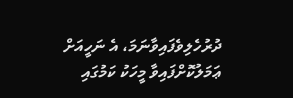ދުރުހެލިވެފައިވާނަމަ، އެ ނަހީއަށް ޢަމަލުކޮށްފައިވާ މީހަކު ކަމުގައި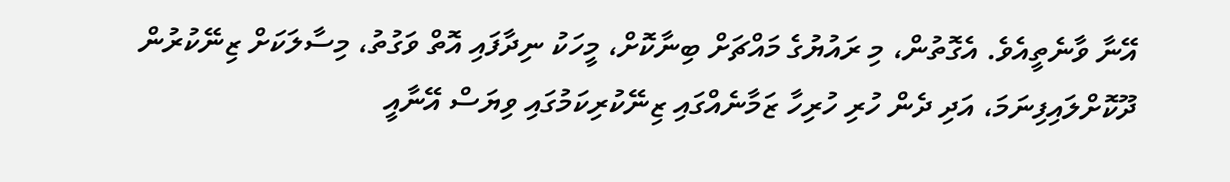އޭނާ ވާނެތީއެވެ. އެގޮތުން، މި ރައުޔުގެ މައްޗަށް ބިނާކޮށް، މީހަކު ނިދާފައި އޮތް ވަގުތު، މިސާލަކަށް ޒިނޭކުރުން ދޫކޮށްލައިފިނަމަ، އަދި ދެން ހުރި ހުރިހާ ޒަމާނެއްގައި ޒިނޭކުރިކަމުގައި ވިޔަސް އޭނާއީ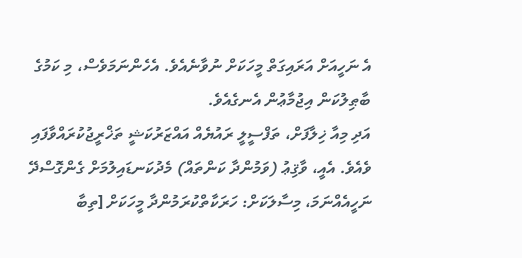އެ ނަހީއަށް އަރައިގަތް މީހަކަށް ނުވާނެއެވެ. އެހެންނަމަވެސް، މި ކަމުގެ ބާޠިލުކަން އިޖުމާޢުން އެނގެއެވެ.
އަދި މިއާ ޚިލާފަށް، ތަފްސީލީ ރައުޔެއް އައްޒަރުކަޝީ ތަޚްރީޖުކުރައްވާފައި ވެއެވެ. އެއީ، ވާޤިޢު (ވަމުންދާ ކަންތައް) މެދުކަނޑައިލުމަށް ގެންގޮސްދޭ ނަހީއެއްނަމަ، މިސާލަކަށް: ހަރަކާތްކުރަމުންދާ މީހަކަށް [ތިބާ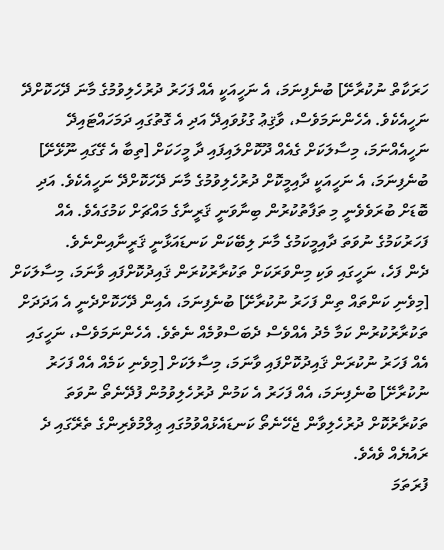ހަރަކާތް ނުކުރާށޭ] ބުނެފިނަމަ، އެ ނަހީއަކީ އެއް ފަހަރު ދުރުހެލިވުމުގެ މާނަ ދޭހަކޮށްދޭ ނަހީއެކެވެ. އެހެންނަމަވެސް، ވާޤިޢު ގުޅުވައިދޭ އަދި އެ ގޮތުގައި ދަމަހައްޓައިދޭ ނަހީއެއްނަމަ، މިސާލަކަށް ގެއެއް ދޫކޮށްލައިފައި ދާ މީހަކަށް [ތިބާ އެ ގޭގައި ނޫޅޭށޭ] ބުނެފިނަމަ، އެ ނަހީއަކީ ދާއިމީކޮށް ދުރުހެލިވުމުގެ މާނަ ދޭހަކޮށްދޭ ނަހީއެކެވެ. އަދި ބޮޑަށް ބުރަވެވެނީ މި ތަފާތުކުރުން ބިނާވަނީ ޤަރީނާގެ މައްޗަށް ކަމުގައެވެ. އެއް ފަހަރުކަމުގެ ނުވަތަ ދާއިމީކަމުގެ މާނަ ލިބޭކަން ކަނޑައަޅާނީ ޤަރީނާއިންނެވެ.
ދެން ފަހެ، ނަހީގައި ވަކި މިންވަރަކަށް ތަކުރާރުކުރަން ޤައިދުކޮށްފައި ވާނަމަ، މިސާލަކަށް [މިވެނި ކަންތައް ތިން ފަހަރު ނުކުރާށޭ] ބުނެފިނަމަ، އެއިން ދޭހަކޮށްދެނީ އެ އަދަދަށް ތަކުރާރުކުރުން ކަމާ މެދު އެއްވެސް ދެބަސްވުމެއް ނެތެވެ. އެހެންނަމަވެސް، ނަހީގައި އެއް ފަހަރު ނުކުރަން ޤައިދުކޮށްފައި ވާނަމަ، މިސާލަކަށް [މިވެނި ކަމެއް އެއް ފަހަރު ނުކުރާށޭ] ބުނެފިނަމަ، އެއް ފަހަރު އެ ކަމުން ދުރުހެލިވުމުން ފުދޭނެތޯ ނުވަތަ ތަކުރާރުކޮށް ދުރުހެލިވާން ޖެހޭނެތޯ ކަނޑައެޅުއްވުމުގައި ޢިލްމުވެރިންގެ ތެރޭގައި ދެ ރައުޔެއް ވެއެވެ.
ފުރަތަމަ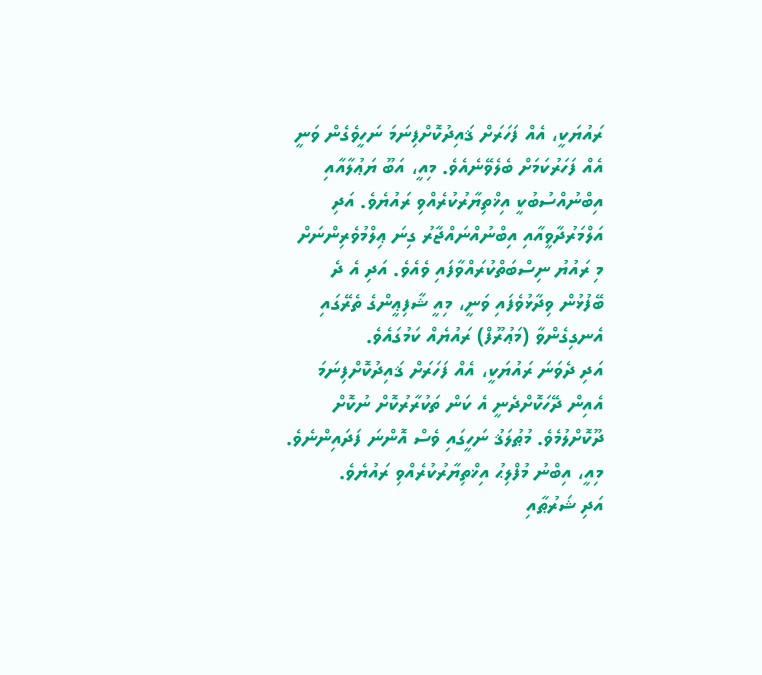ރައުޔަކީ، އެއް ފަހަރަށް ޤައިދުކޮށްފިނަމަ ނަހީވެގެން ވަނީ އެއް ފަހަރުކަމަށް ބެލެވޭނެއެވެ. މިއީ، އަބޫ ޔަޢުލާއާއި އިބްނުއްސުބުކީ އިޚްތިޔާރުކުރެއްވި ރައުޔެވެ. އަދި އަލްމަރުދާވީއާއި އިބްނުއްނައްޖާރު ގިނަ ޢިލްމުވެރިންނަށް މި ރައުޔު ނިސްބަތްކުރައްވާފައި ވެއެވެ. އަދި އެ ދެ ބޭފުޅުން ވިދާޅުވެފައި ވަނީ، މިއީ ޝާފިޢީންގެ ތެރޭގައި އެނގިގެންވާ (މަޢުރޫފް) ރައުޔެއް ކަމުގައެވެ.
އަދި ދެވަނަ ރައުޔަކީ، އެއް ފަހަރަށް ޤައިދުކޮށްފިނަމަ އެއިން ދޭހަކޮށްދެނީ އެ ކަން ތަކުރާރުކޮށް ނުކޮށް ދޫކޮށްލުމެވެ. މުޠުލަޤު ނަހީގައި ވެސް އޮންނަ ފަދައިންނެވެ. މިއީ، އިބްނު މުފްލިޙު އިޚްތިޔާރުކުރެއްވި ރައުޔެވެ.
އަދި ޝަރުޠާއި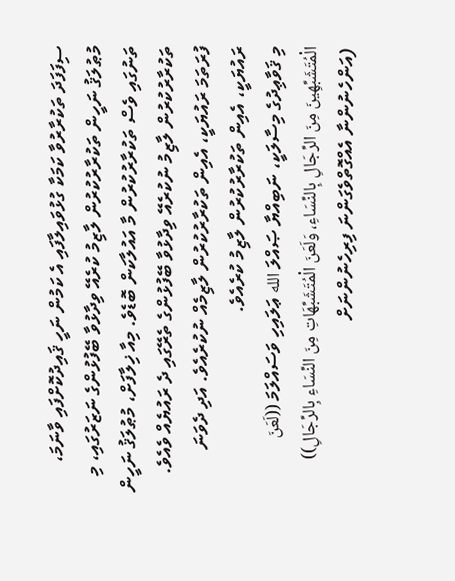ސިފަފަދަ ތަކުރާރުވާ ކަމަކާ ގުޅުވައިލާފައި އެ ކަމުން ނަހީ ޤައިދުކޮށްފައި ވާނަމަ، މުޠުލަޤު ނަހީން ތަކުރާރުކުރުން ލާޒިމު ކުރެއޭ ވިދާޅުވާ ބޭފުޅުންގެ ނަޒަރުގައި، މި ތަނުގައި ވެސް ތަކުރާރުކުރުން މާ އައުލާކަން ބޮޑެވެ. މިއާ ޚިލާފަށް، މުޠުލަޤު ނަހީން ތަކުރާރުކުރުން ލާޒިމު ނުކުރެއޭ ވިދާޅުވާ ބޭފުޅުންގެ ތެރޭގައި ދެ ރައުޔެއް ވެއެވެ. ފުރަތަމަ ރައުޔަކީ، އެއިން ތަކުރާރުކުރުން ލާޒިމެއް ނުކުރެއެވެ. އަދި ދެވަނަ ރައުޔަކީ، އެއިން ތަކުރާރުކުރުން ލާޒިމު ކުރެއެވެ.
މި ޤަވާޢިދުގެ މިސާލަކީ، ނަބިއްޔާ ޞައްލަ الله ޢަލައިހި ވަސައްލަމަ ((لَعَنَ الْمُتَشَبِّهِينَ مِنَ الرِّجَالِ بِالنِّسَاءِ، وَلَعَنَ الْمُتَشَبِّهَاتِ مِنَ النِّسَاءِ بِالرِّجَالِ)) (އަންހެނުންނާ އެއްގޮތްވެގަންނަ ފިރިހެނުންނަށް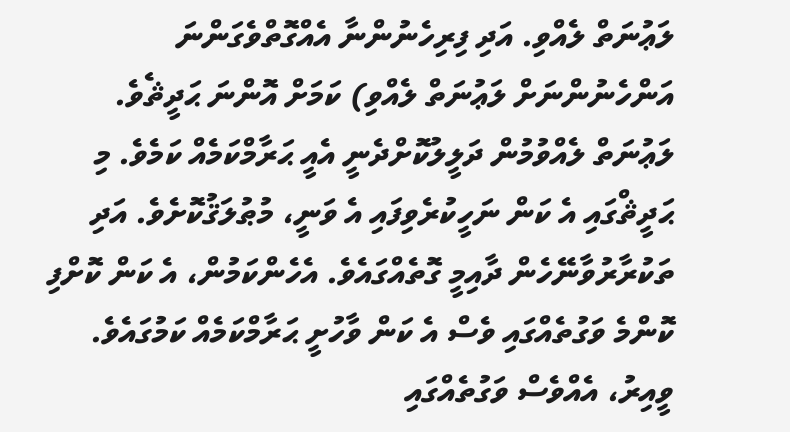ލަޢުނަތް ލެއްވި. އަދި ފިރިހެނުންނާ އެއްގޮތްވެގަންނަ އަންހެނުންނަށް ލަޢުނަތް ލެއްވި) ކަމަށް އޮންނަ ޙަދީޘެވެ. ލަޢުނަތް ލެއްވުމުން ދަލީލުކޮށްދެނީ އެއީ ޙަރާމްކަމެއް ކަމެވެ. މި ޙަދީޘްގައި އެ ކަން ނަހީކުރެވިފައި އެ ވަނީ، މުޠުލަޤުކޮށެވެ. އަދި ތަކުރާރުވާނޭހެން ދާއިމީ ގޮތެއްގައެވެ. އެހެންކަމުން، އެ ކަން ކޮށްފި ކޮންމެ ވަގުތެއްގައި ވެސް އެ ކަން ވާހުށީ ޙަރާމްކަމެއް ކަމުގައެވެ. ވީއިރު، އެއްވެސް ވަގުތެއްގައި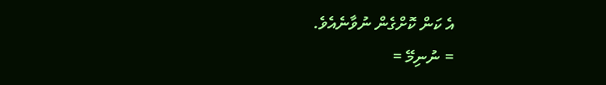އެ ކަން ކޮށްގެން ނުވާނެއެވެ.
= ނުނިމޭ =